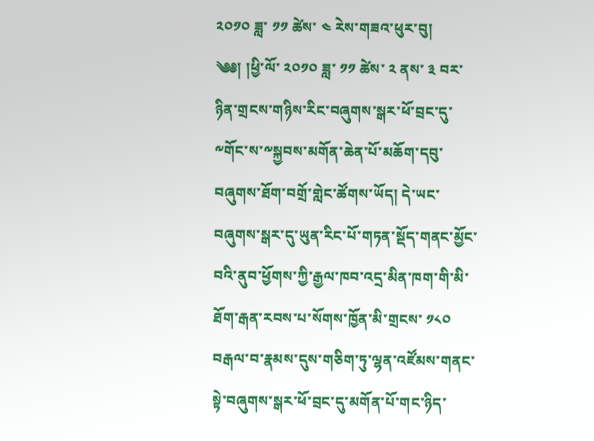༢༠༡༠ ཟླ་ ༡༡ ཚེས་ ༤ རེས་གཟའ་ཕུར་བུ།
༄༅། །ཕྱི་ལོ་ ༢༠༡༠ ཟླ་ ༡༡ ཚེས་ ༢ ནས་ ༣ བར་ཉིན་གྲངས་གཉིས་རིང་བཞུགས་སྒར་ཕོ་བྲང་དུ་༸གོང་ས་༸སྐྱབས་མགོན་ཆེན་པོ་མཆོག་དབུ་བཞུགས་ཐོག་བགྲོ་གླེང་ཚོགས་ཡོད། དེ་ཡང་བཞུགས་སྒར་དུ་ཡུན་རིང་པོ་གཏན་སྡོད་གནང་མྱོང་བའི་ནུབ་ཕྱོགས་ཀྱི་རྒྱལ་ཁབ་འདྲ་མིན་ཁག་གི་མི་ཐོག་རྒན་རབས་པ་སོགས་ཁྱོན་མི་གྲངས་ ༡༨༠ བརྒལ་བ་རྣམས་དུས་གཅིག་ཏུ་ལྷན་འཛོམས་གནང་སྟེ་བཞུགས་སྒར་ཕོ་བྲང་དུ་མགོན་པོ་གང་ཉིད་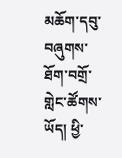མཆོག་དབུ་བཞུགས་ཐོག་བགྲོ་གླེང་ཚོགས་ཡོད། ཕྱི་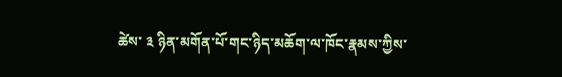ཚེས་ ༣ ཉིན་མགོན་པོ་གང་ཉིད་མཆོག་ལ་ཁོང་རྣམས་ཀྱིས་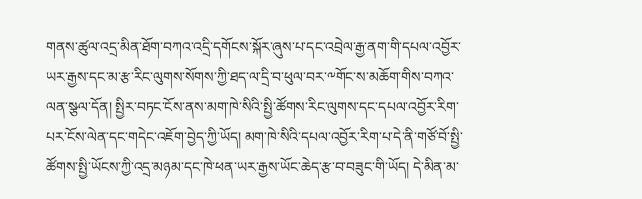གནས་ཚུལ་འདྲ་མིན་ཐོག་བཀའ་འདྲི་དགོངས་སྐོར་ཞུས་པ་དང་འབྲེལ་རྒྱ་ནག་གི་དཔལ་འབྱོར་ཡར་རྒྱས་དང་མ་རྩ་རིང་ལུགས་སོགས་ཀྱི་ཐད་ལ་དྲི་བ་ཕུལ་བར་༸གོང་ས་མཆོག་གིས་བཀའ་ལན་སྩལ་དོན། སྤྱིར་བཏང་ངོས་ནས་མག་ཁེ་སིའི་སྤྱི་ཚོགས་རིང་ལུགས་དང་དཔལ་འབྱོར་རིག་པར་ངོས་ལེན་དང་གདེང་འཇོག་བྱེད་ཀྱི་ཡོད། མག་ཁེ་སིའི་དཔལ་འབྱོར་རིག་པ་དེ་ནི་གཙོ་བོ་སྤྱི་ཚོགས་སྤྱི་ཡོངས་ཀྱི་འདྲ་མཉམ་དང་ཁེ་ཕན་ཡར་རྒྱས་ཡོང་ཆེད་རྩ་བ་བཟུང་གི་ཡོད། དེ་མིན་མ་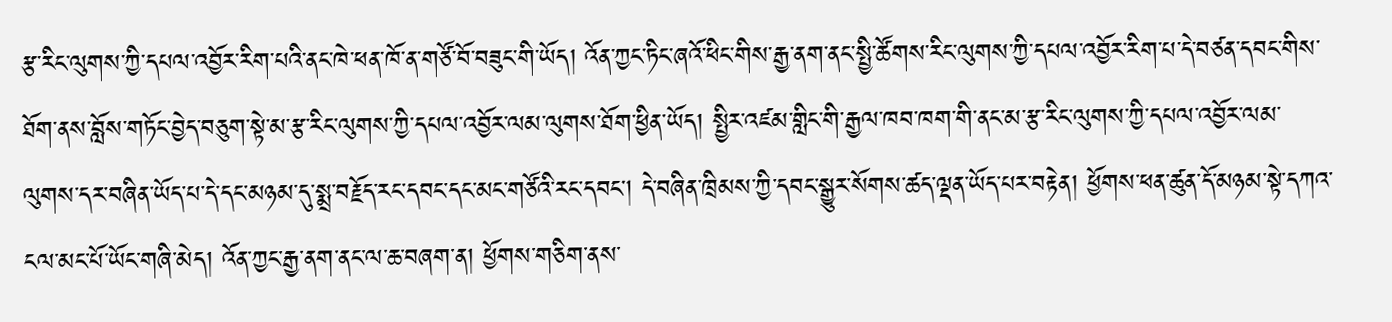རྩ་རིང་ལུགས་ཀྱི་དཔལ་འབྱོར་རིག་པའི་ནང་ཁེ་ཕན་ཁོ་ན་གཙོ་བོ་བཟུང་གི་ཡོད། འོན་ཀྱང་ཏིང་ཞའོ་ཕིང་གིས་རྒྱ་ནག་ནང་སྤྱི་ཚོགས་རིང་ལུགས་ཀྱི་དཔལ་འབྱོར་རིག་པ་དེ་བཙན་དབང་གིས་ཐོག་ནས་བློས་གཏོང་བྱེད་བཅུག་སྟེ་མ་རྩ་རིང་ལུགས་ཀྱི་དཔལ་འབྱོར་ལམ་ལུགས་ཐོག་ཕྱིན་ཡོད། སྤྱིར་འཛམ་གླིང་གི་རྒྱལ་ཁབ་ཁག་གི་ནང་མ་རྩ་རིང་ལུགས་ཀྱི་དཔལ་འབྱོར་ལམ་ལུགས་དར་བཞིན་ཡོད་པ་དེ་དང་མཉམ་དུ་སྨྲ་བརྗོད་རང་དབང་དང་མང་གཙོའི་རང་དབང། དེ་བཞིན་ཁྲིམས་ཀྱི་དབང་སྒྱུར་སོགས་ཚད་ལྡན་ཡོད་པར་བརྟེན། ཕྱོགས་ཕན་ཚུན་དོ་མཉམ་སྟེ་དཀའ་ངལ་མང་པོ་ཡོང་གཞི་མེད། འོན་ཀྱང་རྒྱ་ནག་ནང་ལ་ཆ་བཞག་ན། ཕྱོགས་གཅིག་ནས་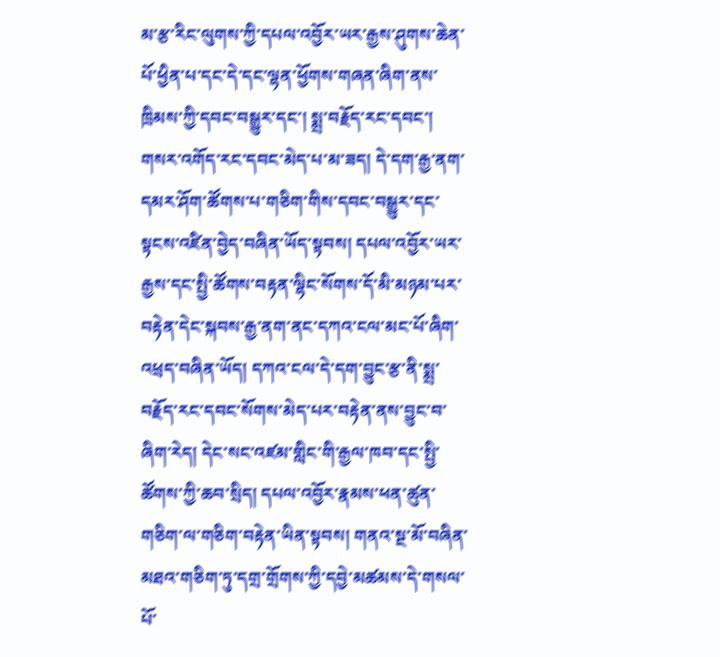མ་རྩ་རིང་ལུགས་ཀྱི་དཔལ་འབྱོར་ཡར་རྒྱས་ཤུགས་ཆེན་པོ་ཕྱིན་པ་དང་དེ་དང་ལྷན་ཕྱོགས་གཞན་ཞིག་ནས་ཁྲིམས་ཀྱི་དབང་བསྒྱུར་དང་། སྨྲ་བརྗོད་རང་དབང་། གསར་འགོད་རང་དབང་མེད་པ་མ་ཟད། དེ་དག་རྒྱ་ནག་དམར་ཤོག་ཚོགས་པ་གཅིག་གིས་དབང་བསྒྱུར་དང་སྟངས་འཛིན་བྱེད་བཞིན་ཡོད་སྟབས། དཔལ་འབྱོར་ཡར་རྒྱས་དང་སྤྱི་ཚོགས་བརྟན་ལྷིང་སོགས་དོ་མི་མཉམ་པར་བརྟེན་དེང་སྐབས་རྒྱ་ནག་ནང་དཀའ་ངལ་མང་པོ་ཞིག་འཕྲད་བཞིན་ཡོད། དཀའ་ངལ་དེ་དག་བྱུང་རྩ་ནི་སྨྲ་བརྗོད་རང་དབང་སོགས་མེད་པར་བརྟེན་ནས་བྱུང་བ་ཞིག་རེད། དེང་སང་འཛམ་གླིང་གི་རྒྱལ་ཁབ་དང་སྤྱི་ཚོགས་ཀྱི་ཆབ་སྲིད། དཔལ་འབྱོར་རྣམས་ཕན་ཚུན་གཅིག་ལ་གཅིག་བརྟེན་ཡིན་སྟབས། གནའ་སྔ་མོ་བཞིན་མཐའ་གཅིག་ཏུ་དགྲ་གྲོགས་ཀྱི་དབྱེ་མཚམས་དེ་གསལ་པོ་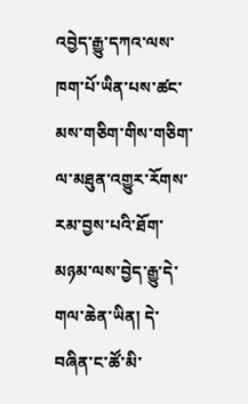འབྱེད་རྒྱུ་དཀའ་ལས་ཁག་པོ་ཡིན་པས་ཚང་མས་གཅིག་གིས་གཅིག་ལ་མཐུན་འགྱུར་རོགས་རམ་བྱས་པའི་ཐོག་མཉམ་ལས་བྱེད་རྒྱུ་དེ་གལ་ཆེན་ཡིན། དེ་བཞིན་ང་ཚོ་མི་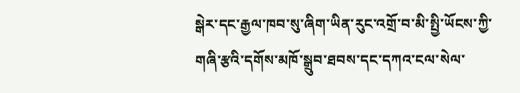སྒེར་དང་རྒྱལ་ཁབ་སུ་ཞིག་ཡིན་རུང་འགྲོ་བ་མི་སྤྱི་ཡོངས་ཀྱི་གཞི་རྩའི་དགོས་མཁོ་སྒྲུབ་ཐབས་དང་དཀའ་ངལ་སེལ་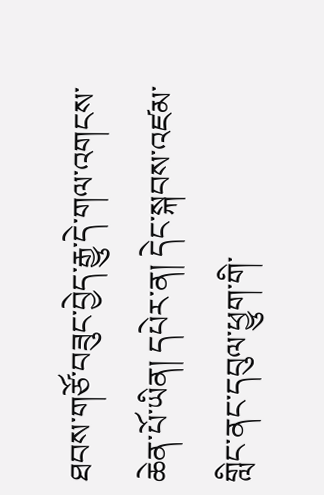ཐབས་གཙོ་བཟུང་བྱེད་རྒྱུ་དེ་གལ་འགངས་ཆེན་པོ་ཡིན། དཔེར་ན། དེང་སྐབས་འཛམ་གླིང་ནང་དབུལ་ཕྱུག་གི་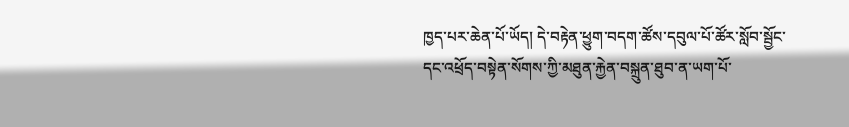ཁྱད་པར་ཆེན་པོ་ཡོད། དེ་བརྟེན་ཕྱུག་བདག་ཚོས་དབུལ་པོ་ཚོར་སློབ་སྦྱོང་དང་འཕྲོད་བསྟེན་སོགས་ཀྱི་མཐུན་རྐྱེན་བསྐྲུན་ཐུབ་ན་ཡག་པོ་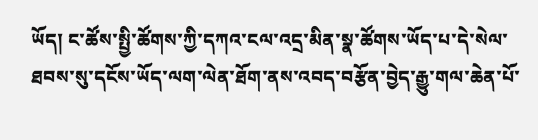ཡོད། ང་ཚོས་སྤྱི་ཚོགས་ཀྱི་དཀའ་ངལ་འདྲ་མིན་སྣ་ཚོགས་ཡོད་པ་དེ་སེལ་ཐབས་སུ་དངོས་ཡོད་ལག་ལེན་ཐོག་ནས་འབད་བརྩོན་བྱེད་རྒྱུ་གལ་ཆེན་པོ་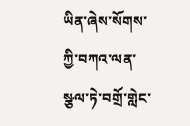ཡིན་ཞེས་སོགས་ཀྱི་བཀའ་ལན་སྩལ་ཏེ་བགྲོ་གླེང་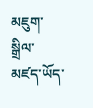མཇུག་སྒྲིལ་མཛད་ཡོད་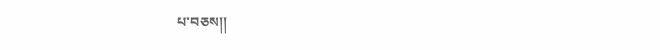པ་བཅས།།